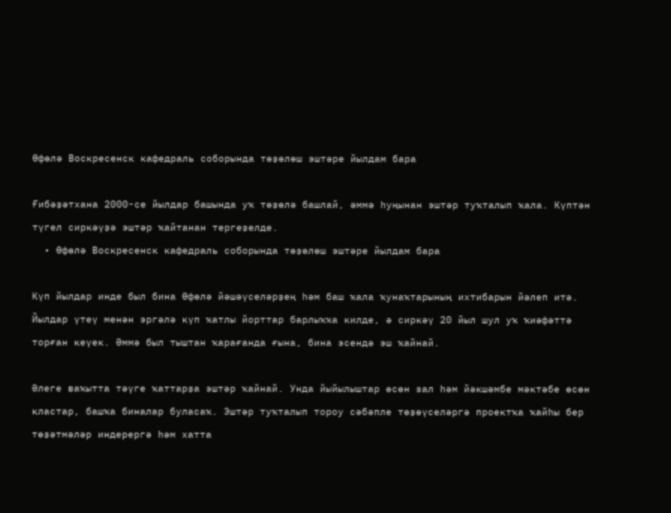Өфөлә Воскресенск кафедраль соборында төҙөлөш эштәре йылдам бара

Ғибәҙәтхана 2000-се йылдар башында уҡ төҙөлә башлай, әммә һуңынан эштәр туҡталып ҡала. Күптән түгел сиркәүҙә эштәр ҡайтанан тергеҙелде.
  • Өфөлә Воскресенск кафедраль соборында төҙөлөш эштәре йылдам бара

Күп йылдар инде был бина Өфөлә йәшәүселәрҙең һәм баш ҡала ҡунаҡтарының ихтибарын йәлеп итә. Йылдар үтеү менән эргәлә күп ҡатлы йорттар барлыҡҡа килде, ә сиркәү 20 йыл шул уҡ ҡиәфәттә торған кеүек. Әммә был тыштан ҡарағанда ғына, бина эсендә эш ҡайнай.

Әлеге ваҡытта тәүге ҡаттарҙа эштәр ҡайнай. Унда йыйылыштар өсөн зал һәм йәкшәмбе мәктәбе өсөн кластар, башҡа биналар буласаҡ. Эштәр туҡталып тороу сәбәпле төҙөүселәргә проектҡа ҡайһы бер төҙәтмәләр индерергә һәм хатта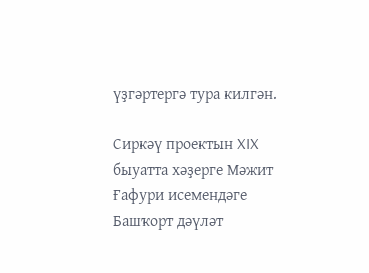үҙгәртергә тура килгән.

Сиркәү проектын XIX быуатта хәҙерге Мәжит Ғафури исемендәге Башҡорт дәүләт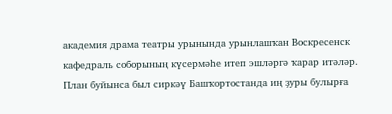академия драма театры урынында урынлашҡан Воскресенск кафедраль соборының күсермәһе итеп эшләргә ҡарар итәләр. План буйынса был сиркәү Башҡортостанда иң ҙуры булырға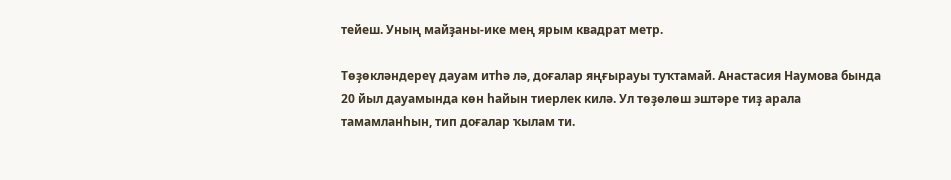тейеш. Уның майҙаны-ике мең ярым квадрат метр.

Төҙөкләндереү дауам итһә лә, доғалар яңғырауы туҡтамай. Анастасия Наумова бында 20 йыл дауамында көн һайын тиерлек килә. Ул төҙөлөш эштәре тиҙ арала тамамланһын, тип доғалар ҡылам ти.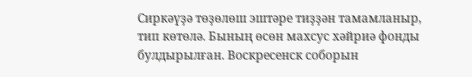Сиркәүҙә төҙөлөш эштәре тиҙҙән тамамланыр, тип көтөлә. Бының өсөн махсус хәйриә фонды булдырылған. Воскресенск соборын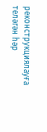реконструкциялауға теләгән һәр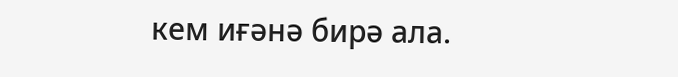кем иғәнә бирә ала.